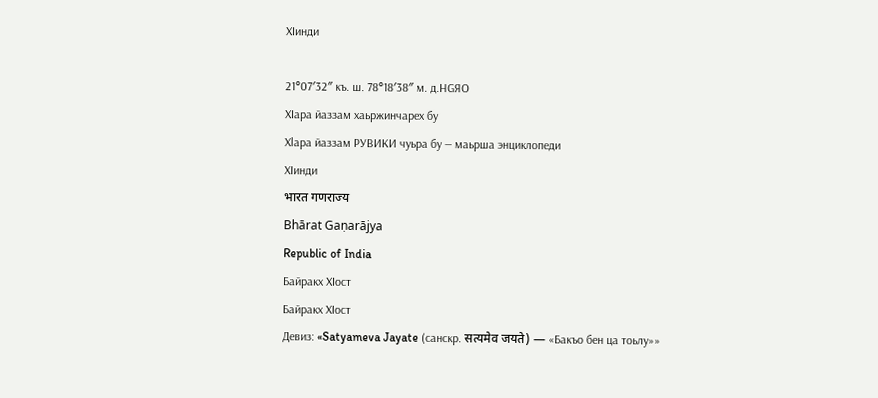ХӀинди

21°07′32″ къ. ш. 78°18′38″ м. д.HGЯO
ХӀара йаззам хаьржинчарех бу
Хӏара йаззам РУВИКИ чуьра бу — маьрша энциклопеди
ХӀинди
भारत गणराज्य
Bhārat Gaṇarājya
Republic of India
Байракх ХӀост
Байракх ХӀост
Девиз: «Satyameva Jayate (санскр. सत्यमेव जयते) — «Бакъо бен ца тоьлу»»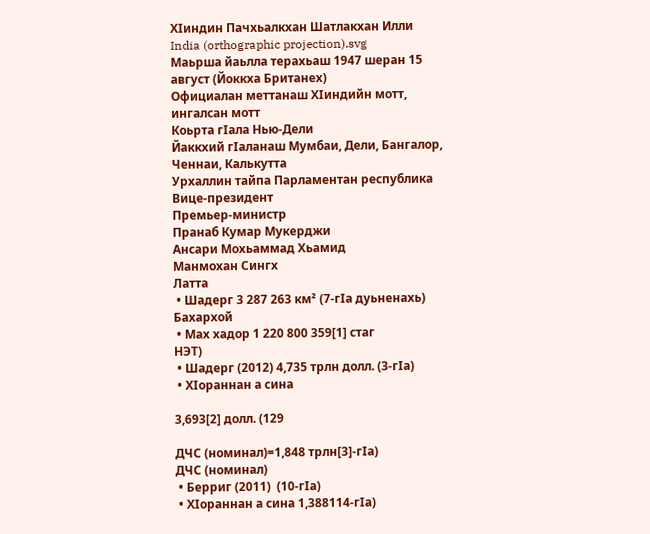ХӀиндин Пачхьалкхан Шатлакхан Илли
India (orthographic projection).svg
Маьрша йаьлла терахьаш 1947 шеран 15 август (Йоккха Британех)
Официалан меттанаш ХӀиндийн мотт, ингалсан мотт
Коьрта гӀала Нью-Дели
Йаккхий гӀаланаш Мумбаи, Дели, Бангалор, Ченнаи, Калькутта
Урхаллин тайпа Парламентан республика
Вице-президент
Премьер-министр
Пранаб Кумар Мукерджи
Ансари Мохьаммад Хьамид
Манмохан Сингх
Латта
 • Шадерг 3 287 263 км² (7-гӀа дуьненахь)
Бахархой
 • Мах хадор 1 220 800 359[1] стаг
НЭТ)
 • Шадерг (2012) 4,735 трлн долл. (3-гӀа)
 • ХӀораннан а сина

3,693[2] долл. (129

ДЧС (номинал)=1,848 трлн[3]-гӀа)
ДЧС (номинал)
 • Берриг (2011)  (10-гӀа)
 • ХӀораннан а сина 1,388114-гӀа)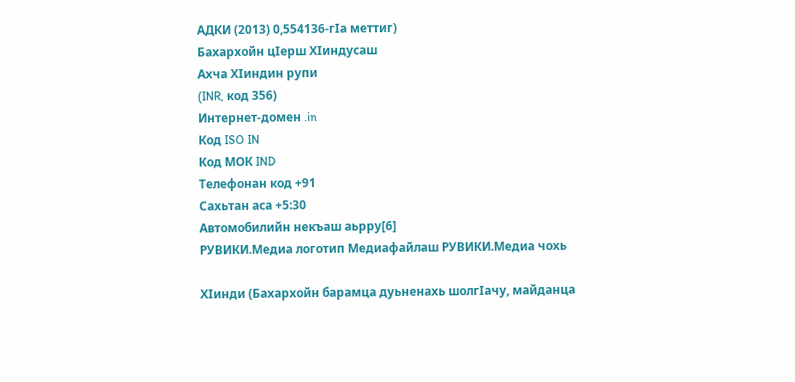АДКИ (2013) 0,554136-гӀа меттиг)
Бахархойн цӀерш ХӀиндусаш
Ахча ХӀиндин рупи
(INR, код 356)
Интернет-домен .in
Код ISO IN
Код МОК IND
Телефонан код +91
Сахьтан аса +5:30
Автомобилийн некъаш аьрру[6]
РУВИКИ.Медиа логотип Медиафайлаш РУВИКИ.Медиа чохь

ХӀинди (Бахархойн барамца дуьненахь шолгӀачу, майданца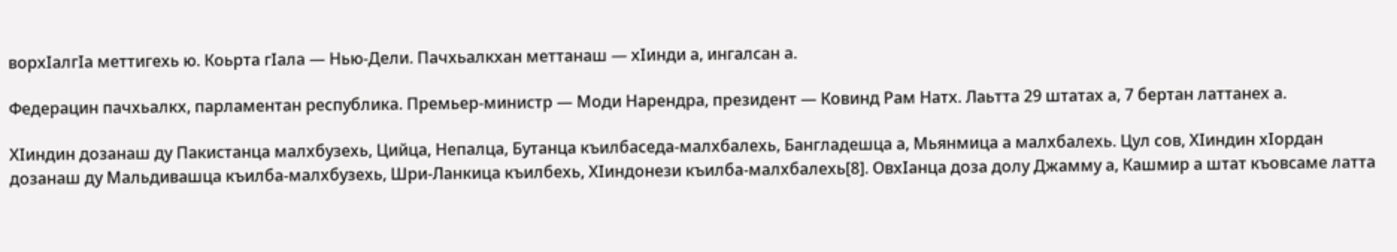ворхӀалгӀа меттигехь ю. Коьрта гӀала — Нью-Дели. Пачхьалкхан меттанаш — хӀинди а, ингалсан а.

Федерацин пачхьалкх, парламентан республика. Премьер-министр — Моди Нарендра, президент — Ковинд Рам Натх. Лаьтта 29 штатах а, 7 бертан латтанех а.

ХӀиндин дозанаш ду Пакистанца малхбузехь, Цийца, Непалца, Бутанца къилбаседа-малхбалехь, Бангладешца а, Мьянмица а малхбалехь. Цул сов, ХӀиндин хӀордан дозанаш ду Мальдивашца къилба-малхбузехь, Шри-Ланкица къилбехь, ХӀиндонези къилба-малхбалехь[8]. ОвхӀанца доза долу Джамму а, Кашмир а штат къовсаме латта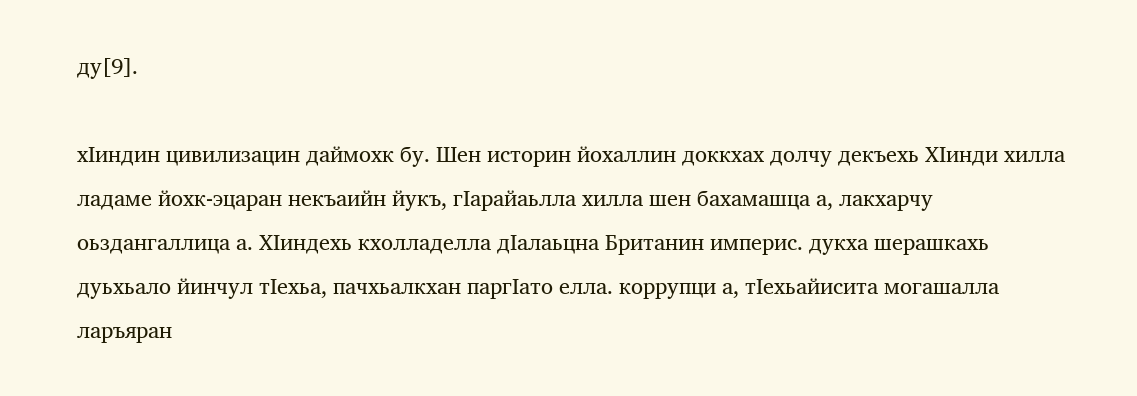ду[9].

хӀиндин цивилизацин даймохк бу. Шен историн йохаллин доккхах долчу декъехь ХӀинди хилла ладаме йохк-эцаран некъаийн йукъ, гӀарайаьлла хилла шен бахамашца а, лакхарчу оьздангаллица а. ХӀиндехь кхолладелла дӀалаьцна Британин империс. дукха шерашкахь дуьхьало йинчул тӀехьа, пачхьалкхан паргӀато елла. коррупци а, тӀехьайисита могашалла ларъяран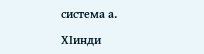система а.

ХӀинди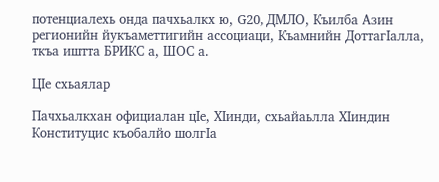потенциалехь онда пачхьалкх ю, G20, ДМЛО, Къилба Азин регионийн йукъаметтигийн ассоциаци, Къамнийн ДоттагӀалла, ткъа иштта БРИКС а, ШОС а.

ЦӀе схьаялар

Пачхьалкхан официалан цӀе, ХӀинди, схьайаьлла ХӀиндин Конституцис къобалйо шолгӀа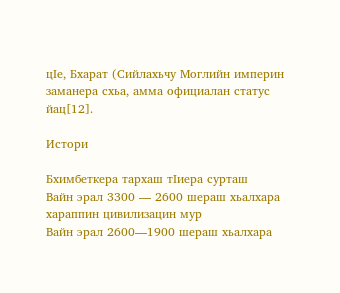цӀе, Бхарат (Сийлахьчу Моглийн империн заманера схьа, амма официалан статус йац[12].

Истори

Бхимбеткера тархаш тӀиера сурташ
Вайн эрал 3300 — 2600 шераш хьалхара хараппин цивилизацин мур
Вайн эрал 2600—1900 шераш хьалхара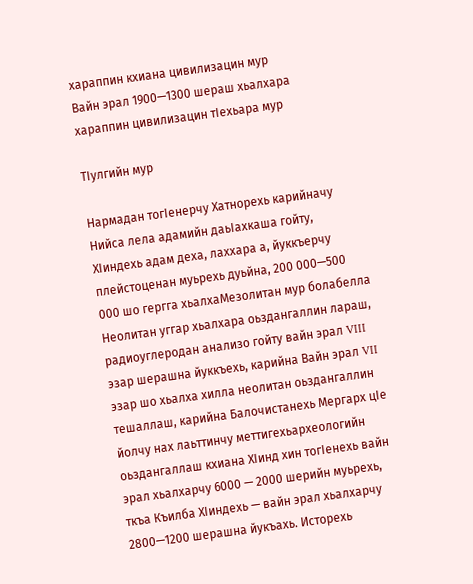хараппин кхиана цивилизацин мур
Вайн эрал 1900—1300 шераш хьалхара хараппин цивилизацин тӀехьара мур

ТӀулгийн мур

Нармадан тогӀенерчу Хатнорехь карийначу Нийса лела адамийн даьӀахкаша гойту, ХӀиндехь адам деха, лаххара а, йуккъерчу плейстоценан муьрехь дуьйна, 200 000—500 000 шо гергга хьалхаМезолитан мур болабелла Неолитан уггар хьалхара оьздангаллин лараш, радиоуглеродан анализо гойту вайн эрал VIII эзар шерашна йуккъехь, карийна Вайн эрал VII эзар шо хьалха хилла неолитан оьздангаллин тешаллаш, карийна Балочистанехь Мергарх цӀе йолчу нах лаьттинчу меттигехьархеологийн оьздангаллаш кхиана ХӀинд хин тогӀенехь вайн эрал хьалхарчу 6000 — 2000 шерийн муьрехь, ткъа Къилба ХӀиндехь — вайн эрал хьалхарчу 2800—1200 шерашна йукъахь. Исторехь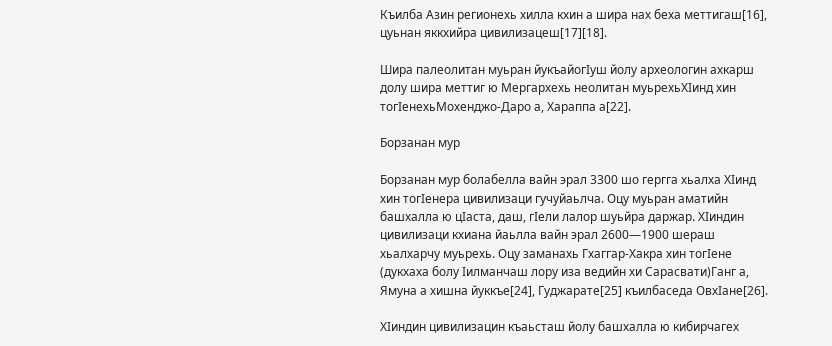Къилба Азин регионехь хилла кхин а шира нах беха меттигаш[16], цуьнан яккхийра цивилизацеш[17][18].

Шира палеолитан муьран йукъайогӀуш йолу археологин ахкарш долу шира меттиг ю Мергархехь неолитан муьрехьХӀинд хин тогӀенехьМохенджо-Даро а, Хараппа а[22].

Борзанан мур

Борзанан мур болабелла вайн эрал 3300 шо гергга хьалха ХӀинд хин тогӀенера цивилизаци гучуйаьлча. Оцу муьран аматийн башхалла ю цӀаста, даш, гӀели лалор шуьйра даржар. ХӀиндин цивилизаци кхиана йаьлла вайн эрал 2600—1900 шераш хьалхарчу муьрехь. Оцу заманахь Гхаггар-Хакра хин тогӀене (дукхаха болу Ӏилманчаш лору иза ведийн хи Сарасвати)Ганг а, Ямуна а хишна йуккъе[24], Гуджарате[25] къилбаседа ОвхӀане[26].

ХӀиндин цивилизацин къаьсташ йолу башхалла ю кибирчагех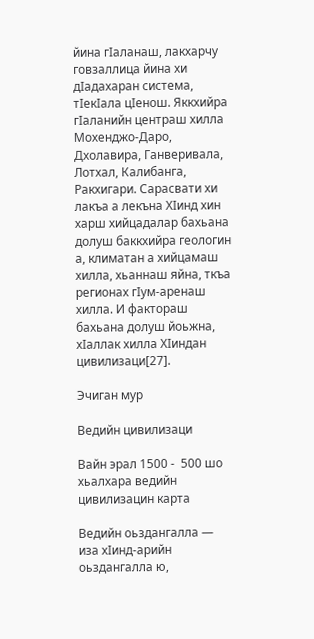йина гӀаланаш, лакхарчу говзаллица йина хи дӀадахаран система, тӀекӀала цӀенош. Яккхийра гӀаланийн центраш хилла Мохенджо-Даро, Дхолавира, Ганверивала, Лотхал, Калибанга, Ракхигари. Сарасвати хи лакъа а лекъна ХӀинд хин харш хийцадалар бахьана долуш баккхийра геологин а, климатан а хийцамаш хилла, хьаннаш яйна, ткъа регионах гӀум-аренаш хилла. И фактораш бахьана долуш йоьжна, хӀаллак хилла ХӀиндан цивилизаци[27].

Эчиган мур

Ведийн цивилизаци

Вайн эрал 1500 -  500 шо хьалхара ведийн цивилизацин карта

Ведийн оьздангалла — иза хӀинд-арийн оьздангалла ю,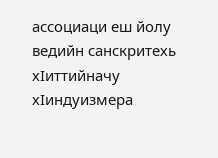ассоциаци еш йолу ведийн санскритехь хӀиттийначу хӀиндуизмера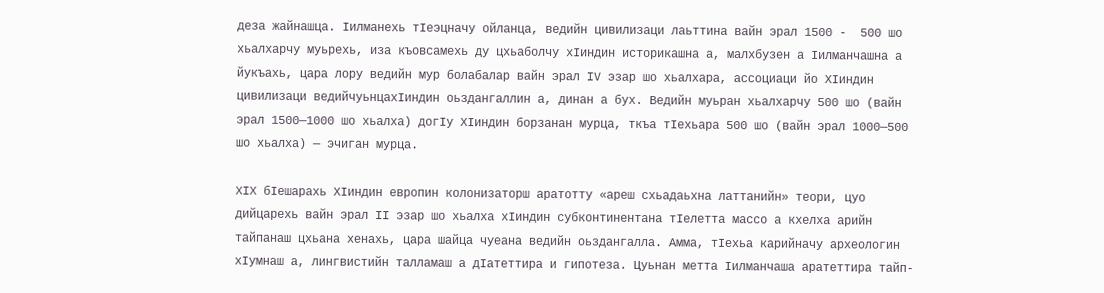деза жайнашца. Ӏилманехь тӀеэцначу ойланца, ведийн цивилизаци лаьттина вайн эрал 1500 -  500 шо хьалхарчу муьрехь, иза къовсамехь ду цхьаболчу хӀиндин историкашна а, малхбузен а Ӏилманчашна а йукъахь, цара лору ведийн мур болабалар вайн эрал IV эзар шо хьалхара, ассоциаци йо ХӀиндин цивилизаци ведийчуьнцахӀиндин оьздангаллин а, динан а бух. Ведийн муьран хьалхарчу 500 шо (вайн эрал 1500—1000 шо хьалха) догӀу ХӀиндин борзанан мурца, ткъа тӀехьара 500 шо (вайн эрал 1000—500 шо хьалха) — эчиган мурца.

XIX бӀешарахь ХӀиндин европин колонизаторш аратотту «ареш схьадаьхна латтанийн» теори, цуо дийцарехь вайн эрал II эзар шо хьалха хӀиндин субконтинентана тӀелетта массо а кхелха арийн тайпанаш цхьана хенахь, цара шайца чуеана ведийн оьздангалла. Амма, тӀехьа карийначу археологин хӀумнаш а, лингвистийн талламаш а дӀатеттира и гипотеза. Цуьнан метта Ӏилманчаша аратеттира тайп-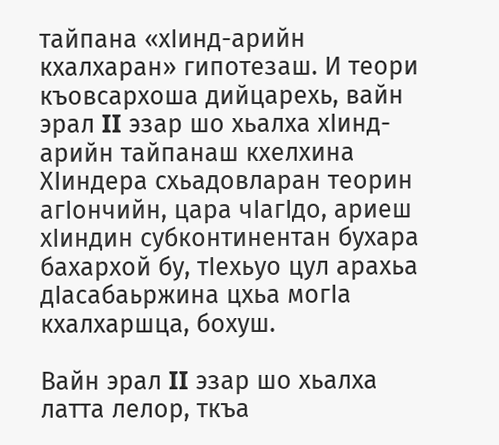тайпана «хӀинд-арийн кхалхаран» гипотезаш. И теори къовсархоша дийцарехь, вайн эрал II эзар шо хьалха хӀинд-арийн тайпанаш кхелхина ХӀиндера схьадовларан теорин агӀончийн, цара чӀагӀдо, ариеш хӀиндин субконтинентан бухара бахархой бу, тӀехьуо цул арахьа дӀасабаьржина цхьа могӀа кхалхаршца, бохуш.

Вайн эрал II эзар шо хьалха латта лелор, ткъа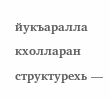йукъаралла кхолларан структурехь —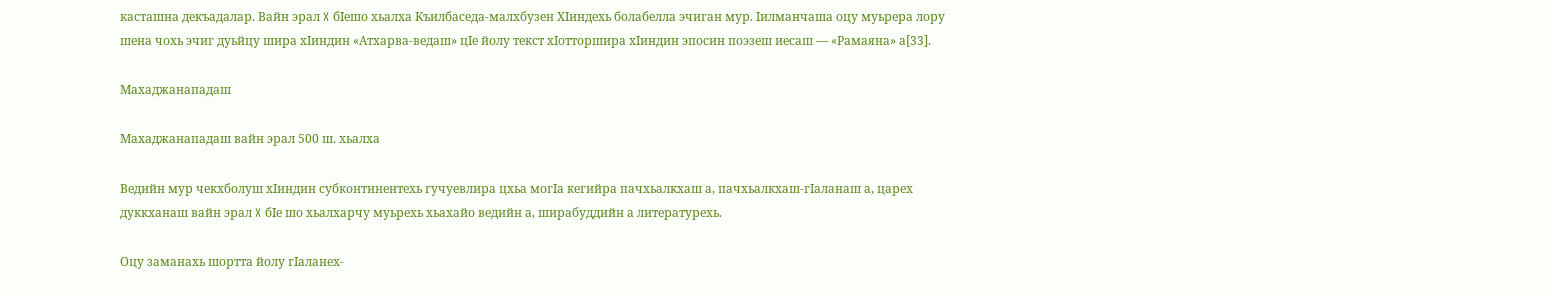касташна декъадалар. Вайн эрал X бӀешо хьалха Къилбаседа-малхбузен ХӀиндехь болабелла эчиган мур. Ӏилманчаша оцу муьрера лору шена чохь эчиг дуьйцу шира хӀиндин «Атхарва-ведаш» цӀе йолу текст хӀотторшира хӀиндин эпосин поэзеш иесаш — «Рамаяна» а[33].

Махаджанападаш

Махаджанападаш вайн эрал 500 ш. хьалха

Ведийн мур чекхболуш хӀиндин субконтинентехь гучуевлира цхьа могӀа кегийра пачхьалкхаш а, пачхьалкхаш-гӀаланаш а, царех дуккханаш вайн эрал X бӀе шо хьалхарчу муьрехь хьахайо ведийн а, ширабуддийн а литературехь.

Оцу заманахь шортта йолу гӀаланех-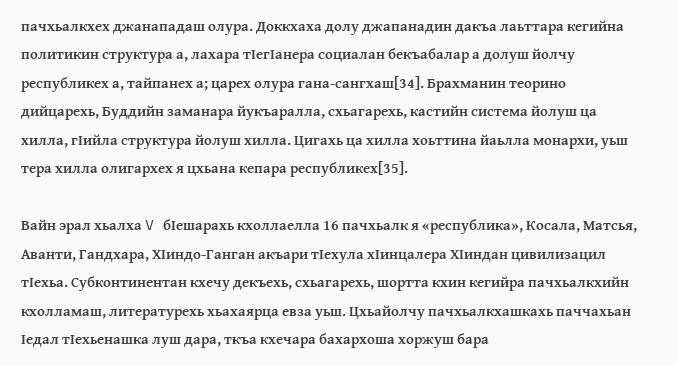пачхьалкхех джанападаш олура. Доккхаха долу джапанадин дакъа лаьттара кегийна политикин структура а, лахара тӀегӀанера социалан бекъабалар а долуш йолчу республикех а, тайпанех а; царех олура гана-сангхаш[34]. Брахманин теорино дийцарехь, Буддийн заманара йукъаралла, схьагарехь, кастийн система йолуш ца хилла, гӀийла структура йолуш хилла. Цигахь ца хилла хоьттина йаьлла монархи, уьш тера хилла олигархех я цхьана кепара республикех[35].

Вайн эрал хьалха V бӀешарахь кхоллаелла 16 пачхьалк я «республика», Косала, Матсья, Аванти, Гандхара, ХӀиндо-Ганган акъари тӀехула хӀинцалера ХӀиндан цивилизацил тӀехьа. Субконтинентан кхечу декъехь, схьагарехь, шортта кхин кегийра пачхьалкхийн кхолламаш, литературехь хьахаярца евза уьш. Цхьайолчу пачхьалкхашкахь паччахьан Ӏедал тӀехьенашка луш дара, ткъа кхечара бахархоша хоржуш бара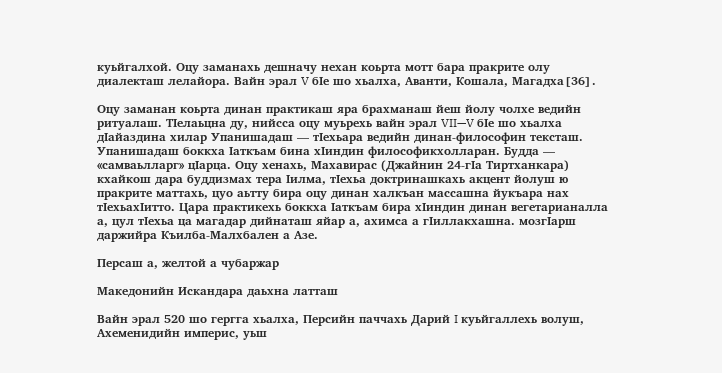куьйгалхой. Оцу заманахь дешначу нехан коьрта мотт бара пракрите олу диалекташ лелайора. Вайн эрал V бӀе шо хьалха, Аванти, Кошала, Магадха[36].

Оцу заманан коьрта динан практикаш яра брахманаш йеш йолу чолхе ведийн ритуалаш. ТӀелаьцна ду, нийсса оцу муьрехь вайн эрал VII—V бӀе шо хьалха дӀайаздина хилар Упанишадаш — тӀехьара ведийн динан-философин тексташ. Упанишадаш боккха Ӏаткъам бина хӀиндин философикхолларан. Будда — «самваьлларг» цӀарца. Оцу хенахь, Махавирас (Джайнин 24-гӀа Тиртханкара) кхайкош дара буддизмах тера Ӏилма, тӀехьа доктринашкахь акцент йолуш ю пракрите маттахь, цуо аьтту бира оцу динан халкъан массашна йукъара нах тӀехьахӀитто. Цара практикехь боккха Ӏаткъам бира хӀиндин динан вегетарианалла а, цул тӀехьа ца магадар дийнаташ яйар а, ахимса а гӀиллакхашна. мозгӀарш даржийра Къилба-Малхбален а Азе.

Персаш а, желтой а чубаржар

Македонийн Искандара даьхна латташ

Вайн эрал 520 шо гергга хьалха, Персийн паччахь Дарий I куьйгаллехь волуш, Ахеменидийн империс, уьш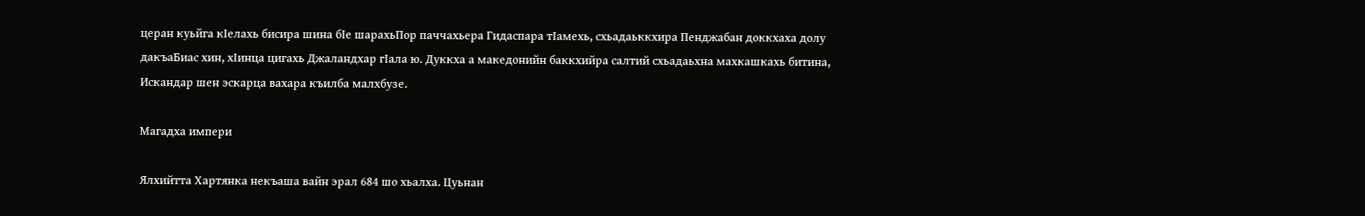церан куьйга кӀелахь бисира шина бӀе шарахьПор паччахьера Гидаспара тӀамехь, схьадаьккхира Пенджабан доккхаха долу дакъаБиас хин, хӀинца цигахь Джаландхар гӀала ю. Дуккха а македонийн баккхийра салтий схьадаьхна махкашкахь битина, Искандар шен эскарца вахара къилба малхбузе.

Магадха импери

Ялхийтта Хартянка некъаша вайн эрал 684 шо хьалха. Цуьнан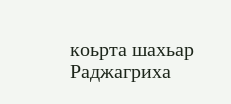коьрта шахьар Раджагриха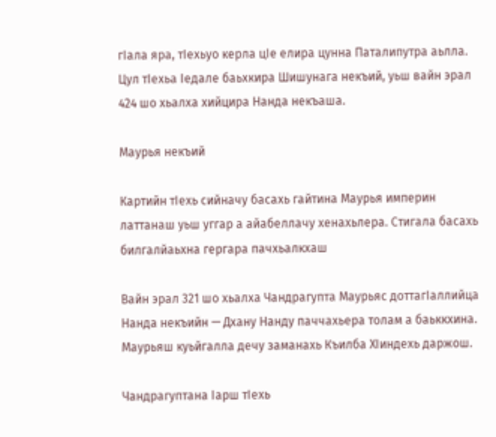гӀала яра, тӀехьуо керла цӀе елира цунна Паталипутра аьлла. Цул тӀехьа Ӏедале баьхкира Шишунага некъий, уьш вайн эрал 424 шо хьалха хийцира Нанда некъаша.

Маурья некъий

Картийн тӀехь сийначу басахь гайтина Маурья империн латтанаш уьш уггар а айабеллачу хенахьлера. Стигала басахь билгалйаьхна гергара пачхьалкхаш

Вайн эрал 321 шо хьалха Чандрагупта Маурьяс доттагӀаллийца Нанда некъийн — Дхану Нанду паччахьера толам а баьккхина. Маурьяш куьйгалла дечу заманахь Къилба ХӀиндехь даржош.

Чандрагуптана Ӏарш тӀехь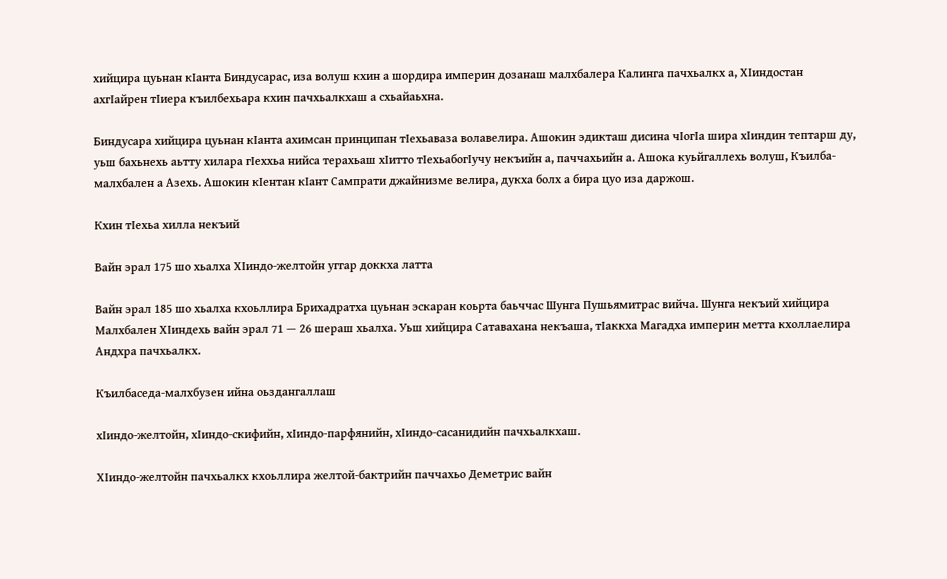хийцира цуьнан кӀанта Биндусарас, иза волуш кхин а шордира империн дозанаш малхбалера Калинга пачхьалкх а, ХӀиндостан ахгӀайрен тӀиера къилбехьара кхин пачхьалкхаш а схьайаьхна.

Биндусара хийцира цуьнан кӀанта ахимсан принципан тӀехьаваза волавелира. Ашокин эдикташ дисина чӀогӀа шира хӀиндин тептарш ду, уьш бахьнехь аьтту хилара гӀеххьа нийса терахьаш хӀитто тӀехьабогӀучу некъийн а, паччахьийн а. Ашока куьйгаллехь волуш, Къилба-малхбален а Азехь. Ашокин кӀентан кӀант Сампрати джайнизме велира, дукха болх а бира цуо иза даржош.

Кхин тӀехьа хилла некъий

Вайн эрал 175 шо хьалха ХӀиндо-желтойн уггар доккха латта

Вайн эрал 185 шо хьалха кхоьллира Брихадратха цуьнан эскаран коьрта баьччас Шунга Пушьямитрас вийча. Шунга некъий хийцира Малхбален ХӀиндехь вайн эрал 71 — 26 шераш хьалха. Уьш хийцира Сатавахана некъаша, тӀаккха Магадха империн метта кхоллаелира Андхра пачхьалкх.

Къилбаседа-малхбузен ийна оьздангаллаш

хӀиндо-желтойн, хӀиндо-скифийн, хӀиндо-парфянийн, хӀиндо-сасанидийн пачхьалкхаш.

ХӀиндо-желтойн пачхьалкх кхоьллира желтой-бактрийн паччахьо Деметрис вайн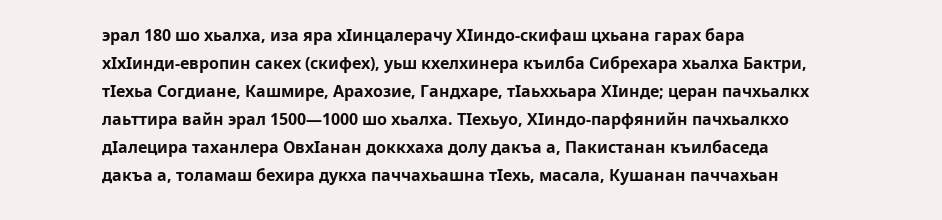эрал 180 шо хьалха, иза яра хӀинцалерачу ХӀиндо-скифаш цхьана гарах бара хӀхӀинди-европин сакех (скифех), уьш кхелхинера къилба Сибрехара хьалха Бактри, тӀехьа Согдиане, Кашмире, Арахозие, Гандхаре, тӀаьххьара ХӀинде; церан пачхьалкх лаьттира вайн эрал 1500—1000 шо хьалха. ТӀехьуо, ХӀиндо-парфянийн пачхьалкхо дӀалецира таханлера ОвхӀанан доккхаха долу дакъа а, Пакистанан къилбаседа дакъа а, толамаш бехира дукха паччахьашна тӀехь, масала, Кушанан паччахьан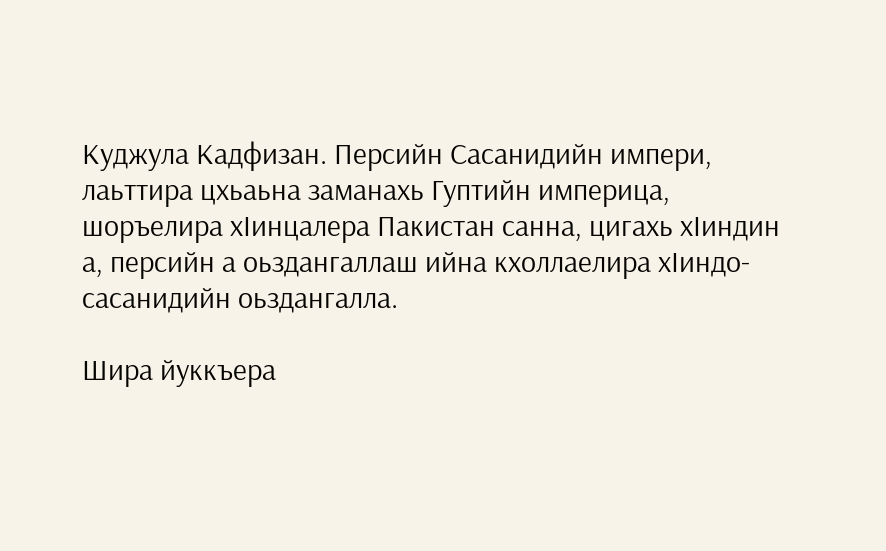Куджула Кадфизан. Персийн Сасанидийн импери, лаьттира цхьаьна заманахь Гуптийн империца, шоръелира хӀинцалера Пакистан санна, цигахь хӀиндин а, персийн а оьздангаллаш ийна кхоллаелира хӀиндо-сасанидийн оьздангалла.

Шира йуккъера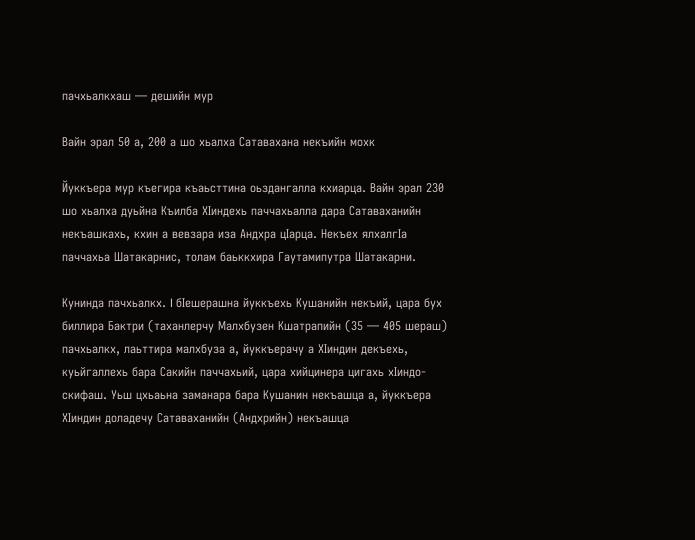пачхьалкхаш — дешийн мур

Вайн эрал 50 а, 200 а шо хьалха Сатавахана некъийн мохк

Йуккъера мур къегира къаьсттина оьздангалла кхиарца. Вайн эрал 230 шо хьалха дуьйна Къилба ХӀиндехь паччахьалла дара Сатаваханийн некъашкахь, кхин а вевзара иза Андхра цӀарца. Некъех ялхалгӀа паччахьа Шатакарнис, толам баьккхира Гаутамипутра Шатакарни.

Кунинда пачхьалкх. I бӀешерашна йуккъехь Кушанийн некъий, цара бух биллира Бактри (таханлерчу Малхбузен Кшатрапийн (35 — 405 шераш) пачхьалкх, лаьттира малхбуза а, йуккъерачу а ХӀиндин декъехь, куьйгаллехь бара Сакийн паччахьий, цара хийцинера цигахь хӀиндо-скифаш. Уьш цхьаьна заманара бара Кушанин некъашца а, йуккъера ХӀиндин доладечу Сатаваханийн (Андхрийн) некъашца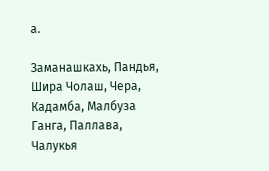а.

Заманашкахь, Пандья, Шира Чолаш, Чера, Кадамба, Малбуза Ганга, Паллава, Чалукья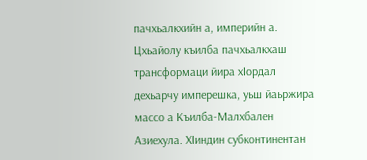пачхьалкхийн а, империйн а. Цхьайолу къилба пачхьалкхаш трансформаци йира хӀордал дехьарчу имперешка, уьш йаьржира массо а Къилба-Малхбален Азиехула. ХӀиндин субконтинентан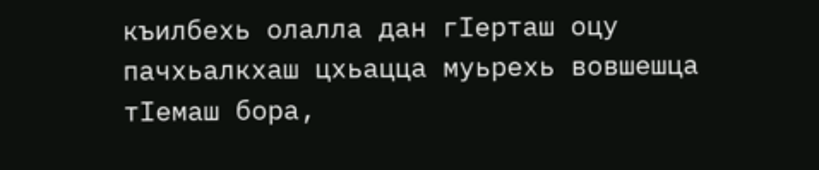къилбехь олалла дан гӀерташ оцу пачхьалкхаш цхьацца муьрехь вовшешца тӀемаш бора,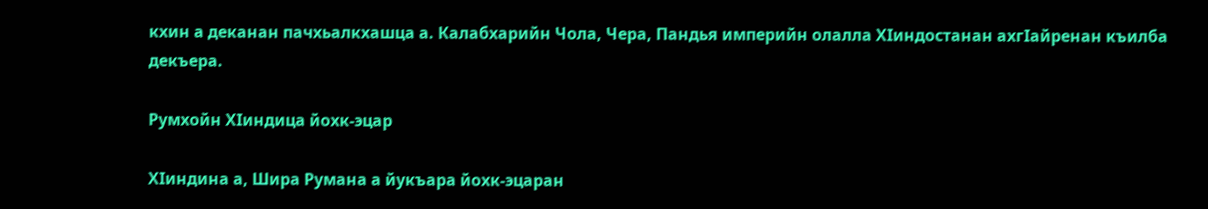кхин а деканан пачхьалкхашца а. Калабхарийн Чола, Чера, Пандья империйн олалла ХӀиндостанан ахгӀайренан къилба декъера.

Румхойн ХӀиндица йохк-эцар

ХӀиндина а, Шира Румана а йукъара йохк-эцаран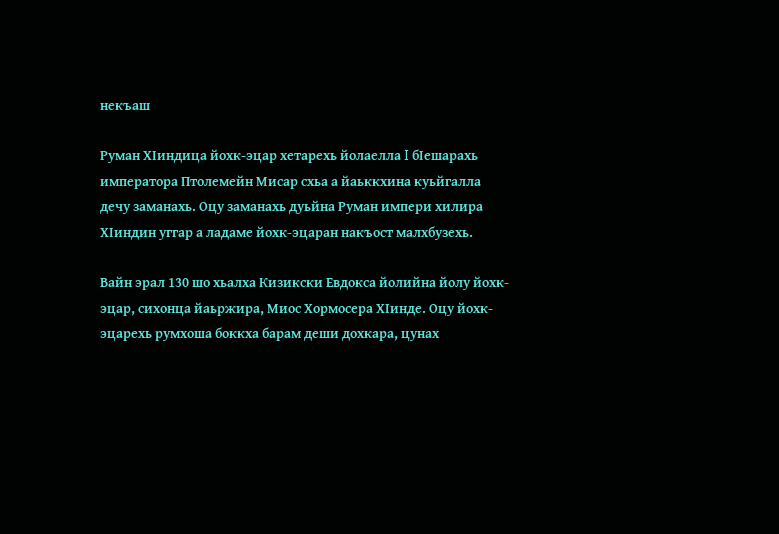некъаш

Руман ХӀиндица йохк-эцар хетарехь йолаелла I бӀешарахь императора Птолемейн Мисар схьа а йаьккхина куьйгалла дечу заманахь. Оцу заманахь дуьйна Руман импери хилира ХӀиндин уггар а ладаме йохк-эцаран накъост малхбузехь.

Вайн эрал 130 шо хьалха Кизикски Евдокса йолийна йолу йохк-эцар, сихонца йаьржира, Миос Хормосера ХӀинде. Оцу йохк-эцарехь румхоша боккха барам деши дохкара, цунах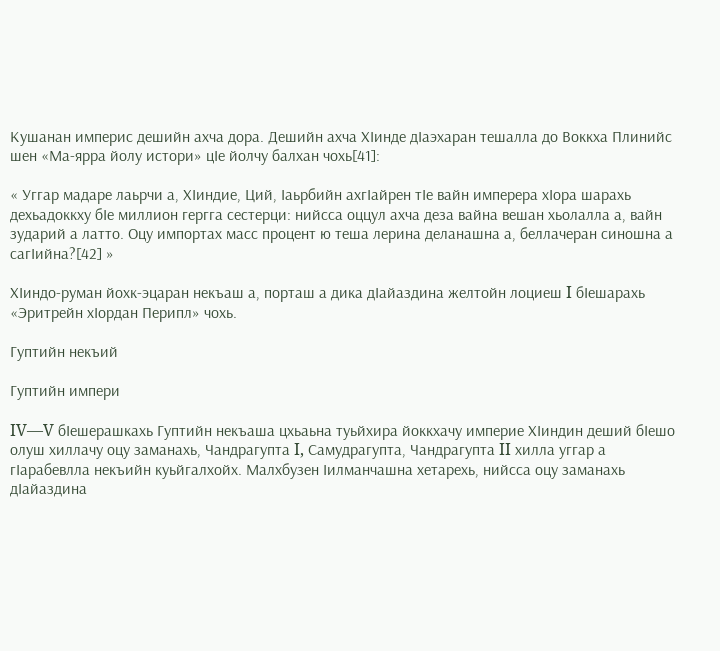Кушанан империс дешийн ахча дора. Дешийн ахча ХӀинде дӀаэхаран тешалла до Воккха Плинийс шен «Ма-ярра йолу истори» цӀе йолчу балхан чохь[41]:

« Уггар мадаре лаьрчи а, ХӀиндие, Ций, Ӏаьрбийн ахгӀайрен тӀе вайн имперера хӀора шарахь дехьадоккху бӀе миллион гергга сестерци: нийсса оццул ахча деза вайна вешан хьолалла а, вайн зударий а латто. Оцу импортах масс процент ю теша лерина деланашна а, беллачеран синошна а сагӀийна?[42] »

ХӀиндо-руман йохк-эцаран некъаш а, порташ а дика дӀайаздина желтойн лоциеш I бӀешарахь «Эритрейн хӀордан Перипл» чохь.

Гуптийн некъий

Гуптийн импери

IV—V бӀешерашкахь Гуптийн некъаша цхьаьна туьйхира йоккхачу империе ХӀиндин деший бӀешо олуш хиллачу оцу заманахь, Чандрагупта I, Самудрагупта, Чандрагупта II хилла уггар а гӀарабевлла некъийн куьйгалхойх. Малхбузен Ӏилманчашна хетарехь, нийсса оцу заманахь дӀайаздина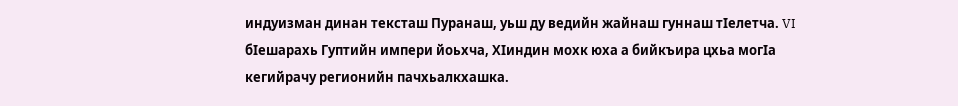индуизман динан тексташ Пуранаш, уьш ду ведийн жайнаш гуннаш тӀелетча. VI бӀешарахь Гуптийн импери йоьхча, ХӀиндин мохк юха а бийкъира цхьа могӀа кегийрачу регионийн пачхьалкхашка.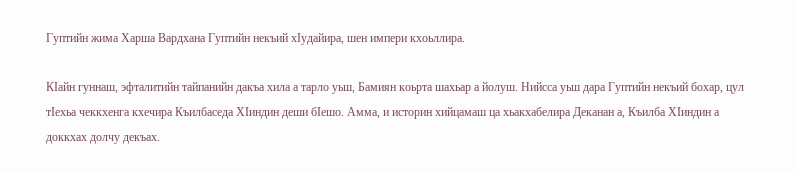Гуптийн жима Харша Вардхана Гуптийн некъий хӀудайира, шен импери кхоьллира.

КӀайн гуннаш, эфталитийн тайпанийн дакъа хила а тарло уьш, Бамиян коьрта шахьар а йолуш. Нийсса уьш дара Гуптийн некъий бохар, цул тӀехьа чеккхенга кхечира Къилбаседа ХӀиндин деши бӀешо. Амма, и историн хийцамаш ца хьакхабелира Деканан а, Къилба ХӀиндин а доккхах долчу декъах.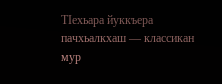ТӀехьара йуккъера пачхьалкхаш — классикан мур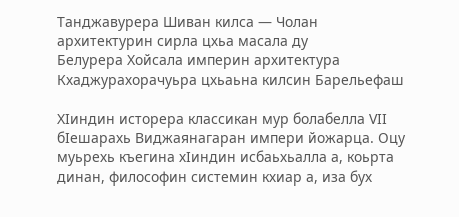Танджавурера Шиван килса — Чолан архитектурин сирла цхьа масала ду
Белурера Хойсала империн архитектура
Кхаджурахорачуьра цхьаьна килсин Барельефаш

ХӀиндин исторера классикан мур болабелла VII бӀешарахь Виджаянагаран импери йожарца. Оцу муьрехь къегина хӀиндин исбаьхьалла а, коьрта динан, философин системин кхиар а, иза бух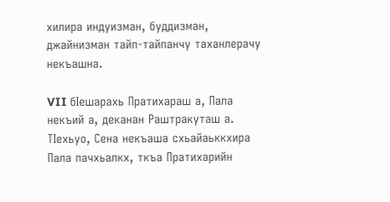хилира индуизман, буддизман, джайнизман тайп-тайпанчу таханлерачу некъашна.

VII бӀешарахь Пратихараш а, Пала некъий а, деканан Раштракуташ а. ТӀехьуо, Сена некъаша схьайаьккхира Пала пачхьалкх, ткъа Пратихарийн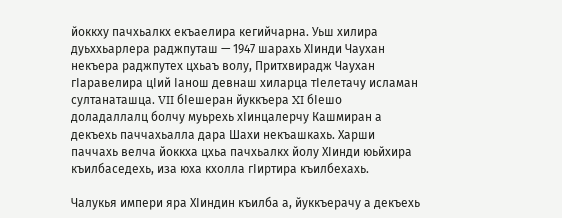йоккху пачхьалкх екъаелира кегийчарна. Уьш хилира дуьххьарлера раджпуташ — 1947 шарахь ХӀинди Чаухан некъера раджпутех цхьаъ волу, Притхвирадж Чаухан гӀаравелира цӀий Ӏанош девнаш хиларца тӀелетачу исламан султанаташца. VII бӀешеран йуккъера XI бӀешо доладаллалц болчу муьрехь хӀинцалерчу Кашмиран а декъехь паччахьалла дара Шахи некъашкахь. Харши паччахь велча йоккха цхьа пачхьалкх йолу ХӀинди юьйхира къилбаседехь, иза юха кхолла гӀиртира къилбехахь.

Чалукья импери яра ХӀиндин къилба а, йуккъерачу а декъехь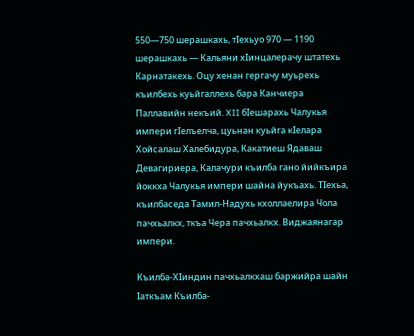550—750 шерашкахь, тӀехьуо 970 — 1190 шерашкахь — Кальяни хӀинцалерачу штатехь Карнатакехь. Оцу хенан гергачу муьрехь къилбехь куьйгаллехь бара Канчиера Паллавийн некъий. XII бӀешарахь Чалукья импери гӀелъелча, цуьнан куьйга кӀелара Хойсалаш Халебидура, Какатиеш Ядаваш Девагириера, Калачури къилба гано йийкъира йоккха Чалукья импери шайна йукъахь. ТӀехьа, къилбаседа Тамил-Надухь кхоллаелира Чола пачхьалкх, ткъа Чера пачхьалкх. Виджаянагар импери.

Къилба-ХӀиндин пачхьалкхаш баржийра шайн Ӏаткъам Къилба-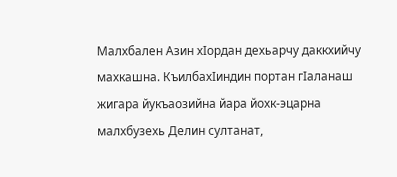Малхбален Азин хӀордан дехьарчу даккхийчу махкашна. КъилбахӀиндин портан гӀаланаш жигара йукъаозийна йара йохк-эцарна малхбузехь Делин султанат,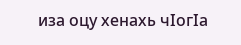иза оцу хенахь чӀогӀа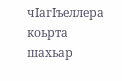чӀагӀъеллера коьрта шахьар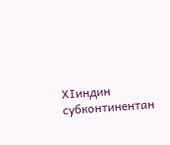ХӀиндин субконтинентан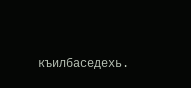къилбаседехь.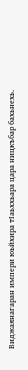Виджаянагаран импери юьйхира тӀаьххьара цара ницкъбар бахьнехь.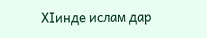ХӀинде ислам дар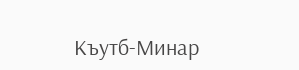Къутб-Минар